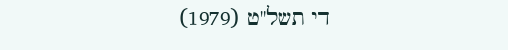די תשל"ט (1979)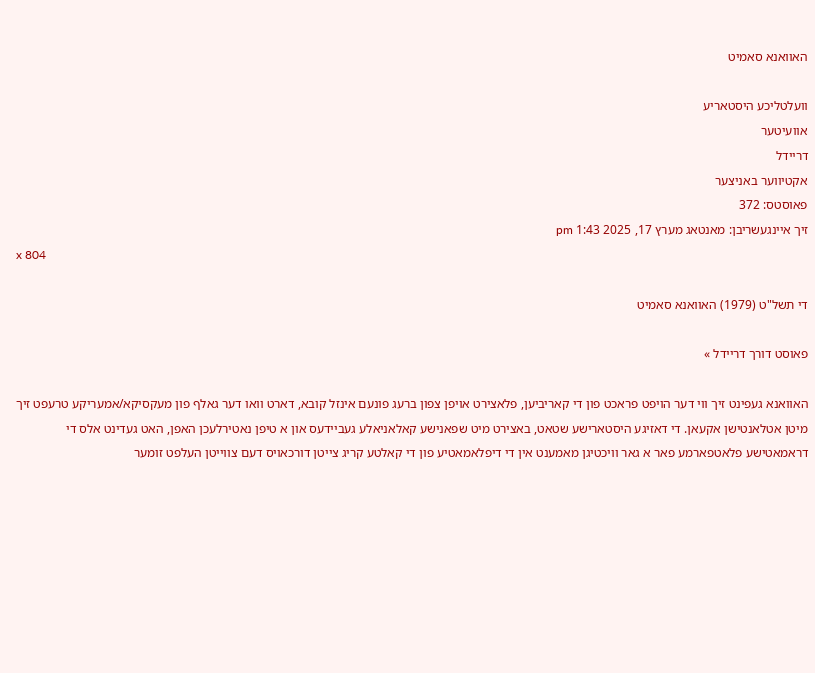האוואנא סאמיט

וועלטליכע היסטאריע
אוועיטער
דריידל
אקטיווער באניצער
פאוסטס: 372
זיך איינגעשריבן: מאנטאג מערץ 17, 2025 1:43 pm
x 804

די תשל"ט (1979) האוואנא סאמיט

פאוסט דורך דריידל »

האוואנא געפינט זיך ווי דער הויפט פראכט פון די קאריביען, פלאצירט אויפן צפון ברעג פונעם אינזל קובא, דארט וואו דער גאלף פון מעקסיקא/אמעריקע טרעפט זיך מיטן אטלאנטישן אקעאן. די דאזיגע היסטארישע שטאט, באצירט מיט שפאנישע קאלאניאלע געביידעס און א טיפן נאטירלעכן האפן, האט געדינט אלס די דראמאטישע פלאטפארמע פאר א גאר וויכטיגן מאמענט אין די דיפלאמאטיע פון די קאלטע קריג צייטן דורכאויס דעם צווייטן העלפט זומער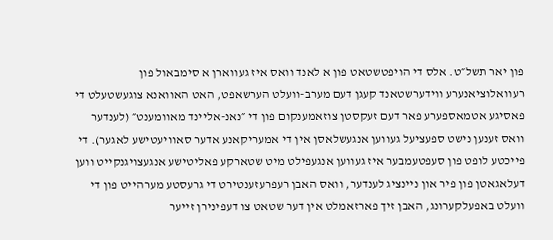פון יאר תשל״ט. אלס די הויפטשטאט פון א לאנד וואס איז געווארן א סימבאול פון רעוואלוציאנערע ווידערשטאנד קעגן דעם מערב-וועלט הערשאפט, האט האוואנא צוגעשטעלט די פאסיגע אטמאספערע פאר דעם זעקסטן צוזאמענקום פון די ״נאנ-אליינד מאוומענט״ (לענדער וואס זענען נישט ספעציעל געווען אנגעשלאסן אין די אמעריקאנע אדער סאוויעטישע לאגער). די פייכטע לופט פון סעפטעמבער איז געווען אנגעפילט מיט שטארקע פאליטישע אנגעצויגנקייט ווען דעלאגאטן פון פיר און ניינציג לענדער, וואס האבן רעפרעזענטירט די גרעסטע מערהייט פון די וועלט באפעלקערונג, האבן זיך פארזאמלט אין דער שטאט צו דעפינירן זייער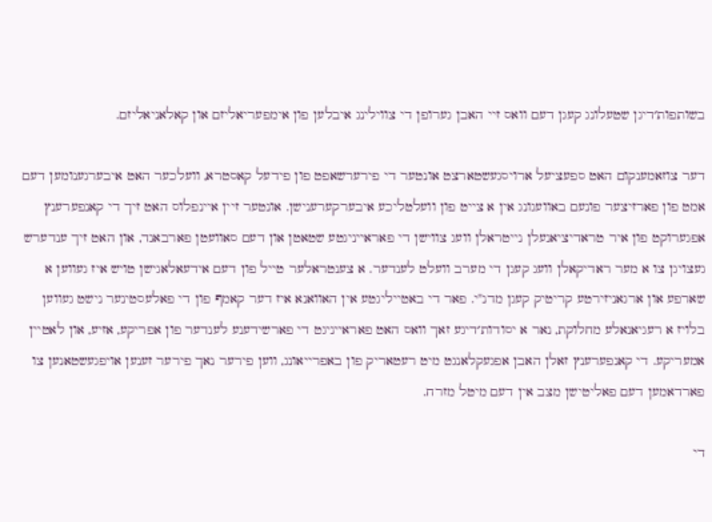בשותפות׳דיגן שטעלונג קעגן דעם וואס זיי האבן גערופן די צווילינג איבלען פון אימפעריאליזם און קאלאניאליזם.

דער צוזאמענקום האט ספעציעל ארויסגעשטארצט אונטער די פירערשאפט פון פידעל קאסטרא, וועלכער האט איבערגענומען דעם אמט פון פארזיצער פונעם באוועגונג אין א צייט פון וועלטליכע איבערקערענישן. אונטער זיין איינפלוס האט זיך די קאנפערענץ אפגערוקט פון איר טראדיציאנעלן נייטראלן וועג צווישן די פאראייניגטע שטאטן און דעם סאוועטן פארבאנד, און האט זיך ענדערש געצויגן צו א מער ראדיקאלן וועג קעגן די מערב וועלט לענדער. א צענטראלער טייל פון דעם אידעאלאגישן טויש איז געווען א שארפע און ארגאניזירטע קריטיק קעגן מדנ"י. פאר די באטייליגטע אין האוואנא איז דער קאמף פון די פאלעסטינער נישט געווען בלויז א רעגיאנאלע מחלוקת, נאר א יסודות׳דיגע זאך וואס האט פאראייניגט די פארשידענע לענדער פון אפריקע, אזיע, און לאטיין אמעריקע. די קאנפערענץ זאלן האבן אפגעקלאנגט מיט רעטאריק פון באפרייאונג, ווען פירער נאך פירער זענען אויפגעשטאנען צו פארדאמען דעם פאליטישן מצב אין דעם מיטל מזרח.

די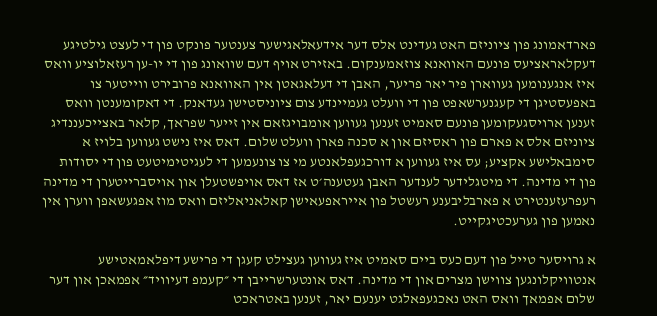פארדאמונג פון ציוניזם האט געדינט אלס דער אידעאלאגישער צענטער פונקט פון די לעצט גילטיגע דעקלאראציעס פונעם האוואנא צוזאמענקום. באזירט אויף דעם שוואונג פון די יו-ען רעזאלוציע וואס איז אנגענומען געווארן פיר יאר פריער, האבן די דעלאגאטן אין האוואנא פרובירט ווייטער צו באפעסטיגן די קעגנערשאפט פון די וועלט געמיינדע צום ציוניסטישן געדאנק. די דאקומענטן וואס זענען ארויסגעקומען פונעם סאמיט זענען געווען אומבויגזאם אין זייער שפראך, קלאר באצייכעננדיג ציוניזם אלס א פארם פון ראסיזם און א סכנה פארן וועלט שלום. דאס איז נישט געווען בלויז א סימבאלישע אקציע; עס איז געווען א דורכגעפלאנטע מי צו צונעמען די לעגיטימיטעט פון די יסודות פון די מדינה. די מיטגלידער לענדער האבן געטענה׳ט אז דאס אויפשטעלן און אויסברייטערן די מדינה רעפרעזענטירט א פארבליבענע רעשטל פון אייראפעאישן קאלאניאליזם וואס מוז אפגעשאפן ווערן אין נאמען פון גערעכטיגקייט.

א גרויסער טייל פון דעם כעס ביים סאמיט איז געווען געצילט קעגן די פרישע דיפלאמאטישע אנטוויקלונגען צווישן מצרים און די מדינה. דאס אונטערשרייבן די ״קעמפ דעיוויד״ אפמאכן און דער שלום אפמאך וואס האט נאכגעפאלגט יענעם יאר, זענען באטראכט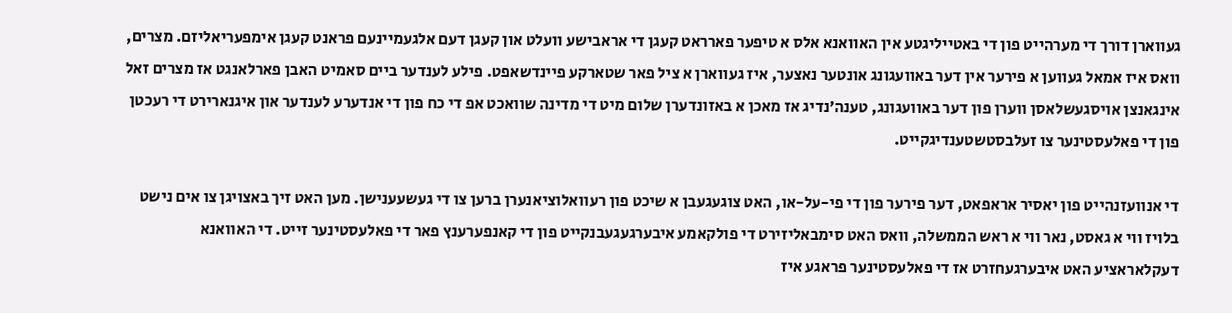געווארן דורך די מערהייט פון די באטייליגטע אין האוואנא אלס א טיפער פארראט קעגן די אראבישע וועלט און קעגן דעם אלגעמיינעם פראנט קעגן אימפעריאליזם. מצרים, וואס איז אמאל געווען א פירער אין דער באוועגונג אונטער נאצער, איז געווארן א ציל פאר שטארקע פיינדשאפט. פילע לענדער ביים סאמיט האבן פארלאנגט אז מצרים זאל אינגאנצן אויסגעשלאסן ווערן פון דער באוועגונג, טענה׳נדיג אז מאכן א באזונדערן שלום מיט די מדינה שוואכט אפ די כח פון די אנדערע לענדער און איגנארירט די רעכטן פון די פאלעסטינער צו זעלבסטשטענדיגקייט.

די אנוועזנהייט פון יאסיר אראפאט, דער פירער פון די פי-על-או, האט צוגעגעבן א שיכט פון רעוואלוציאנערן ברען צו די געשעענישן. מען האט זיך באצויגן צו אים נישט בלויז ווי א גאסט, נאר ווי א ראש הממשלה, וואס האט סימבאליזירט די פולקאמע איבערגעגעבנקייט פון די קאנפערענץ פאר די פאלעסטינער זייט. די האוואנא דעקלאראציע האט איבערגעחזרט אז די פאלעסטינער פראגע איז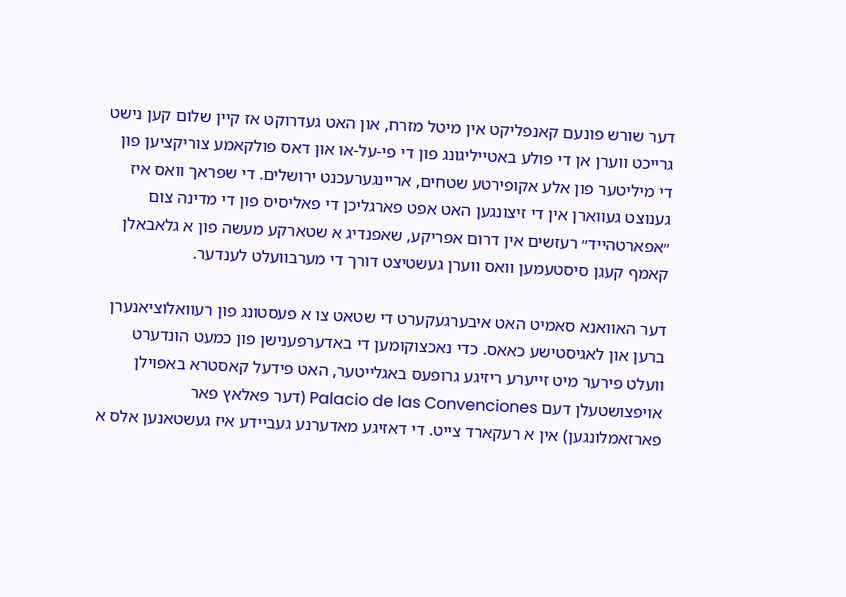דער שורש פונעם קאנפליקט אין מיטל מזרח, און האט געדרוקט אז קיין שלום קען נישט גרייכט ווערן אן די פולע באטייליגונג פון די פי-על-או און דאס פולקאמע צוריקציען פון די מיליטער פון אלע אקופירטע שטחים, אריינגערעכנט ירושלים. די שפראך וואס איז גענוצט געווארן אין די זיצונגען האט אפט פארגליכן די פאליסיס פון די מדינה צום ״אפארטהייד״ רעזשים אין דרום אפריקע, שאפנדיג א שטארקע מעשה פון א גלאבאלן קאמף קעגן סיסטעמען וואס ווערן געשטיצט דורך די מערבוועלט לענדער.

דער האוואנא סאמיט האט איבערגעקערט די שטאט צו א פעסטונג פון רעוואלוציאנערן ברען און לאגיסטישע כאאס. כדי נאכצוקומען די באדערפענישן פון כמעט הונדערט וועלט פירער מיט זייערע ריזיגע גרופעס באגלייטער, האט פידעל קאסטרא באפוילן אויפצושטעלן דעם Palacio de las Convenciones (דער פאלאץ פאר פארזאמלונגען) אין א רעקארד צייט. די דאזיגע מאדערנע געביידע איז געשטאנען אלס א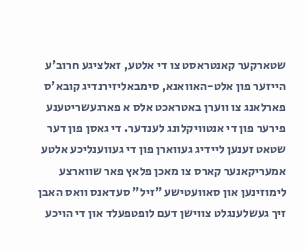שטארקער קאנטראסט צו די אלטע, זאלציגע חרוב'ע הייזער פון אלט-האוואנא, סימבאליזירנדיג קובא'ס פארלאנג צו ווערן באטראכט אלס א פארגעשריטענע פירער פון די אנטוויקלונג לענדער. די גאסן פון דער שטאט זענען ליידיג געווארן פון די געווענליכע אלטע אמעריקאנער קארס צו מאכן פלאץ פאר שווארצע לימוזינען און סאוועטישע "זיל" סעדאנס וואס האבן זיך געשלענגלט צווישן דעם לופטפעלד און די הויכע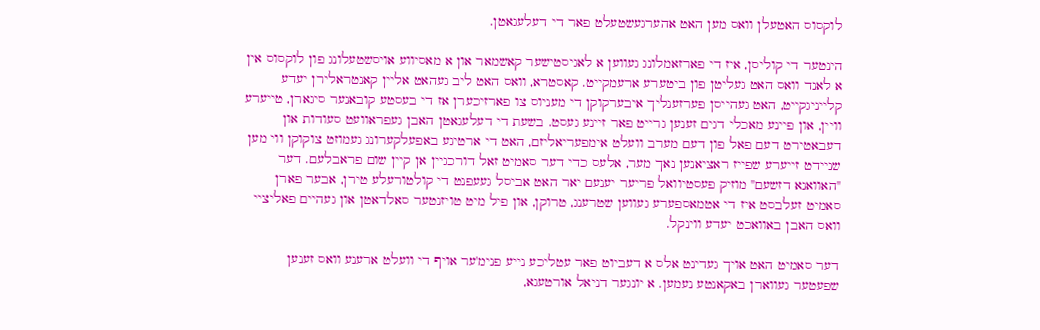לוקסוס האטעלן וואס מען האט אהערגעשטעלט פאר די דעלעגאטן.

הינטער די קוליסן, איז די פארזאמלונג געווען א לאגיסטישער קאשמאר און א מאסיווע אויסשטעלונג פון לוקסוס אין א לאנד וואס האט געליטן פון ביטערע ארעמקייט. קאסטרא, וואס האט ליב געהאט אליין קאנטראלירן יעדע קלייניגקייט, האט געהייסן פערזענליך איבערקוקן די מעניוס צו פארזיכערן אז די בעסטע קובאנער סיגארן, טייערע וויין, און פיינע מאכלי דגים זענען גרייט פאר זיינע געסט. בשעת די דעלעגאטן האבן געפראוועט סעודות און דעבאטירט דעם פאל פון דעם מערב וועלט אימפעריאליזם, האט די ארטיגע באפעלקערונג געמוזט צוקוקן ווי מען שניידט זייערע שפייז ראציאנען נאך מער, אלעס כדי דער סאמיט זאל דורכגיין אן קיין שום פראבלעם. דער "האוואנא דזשעם" מוזיק פעסטיוואל פריער יענעם יאר האט אביסל געעפנט די קולטורעלע טירן, אבער פארן סאמיט זעלבסט איז די אטמאספערע געווען שטרענג, טרוקן, און פיל מיט טויזנטער סאלדאטן און געהיים פאליציי וואס האבן באוואכט יעדע ווינקל.

דער סאמיט האט אויך געדינט אלס א דעביוט פאר עטליכע נייע פנימ'ער אויף די וועלט ארענע וואס זענען שפעטער געווארן באקאנטע נעמען. א יונגער דניאל אורטעגא,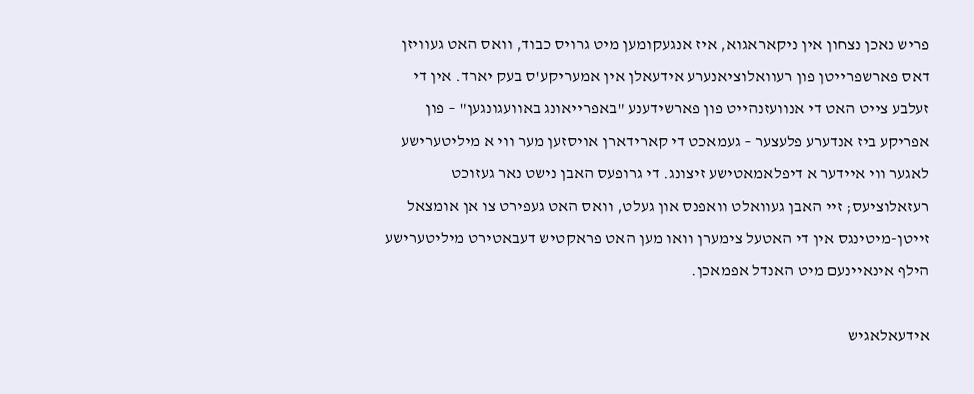פריש נאכן נצחון אין ניקאראגוא, איז אנגעקומען מיט גרויס כבוד, וואס האט געוויזן דאס פארשפרייטן פון רעוואלוציאנערע אידעאלן אין אמעריקע'ס בעק יארד. אין די זעלבע צייט האט די אנוועזנהייט פון פארשידענע "באפרייאונג באוועגונגען" – פון אפריקע ביז אנדערע פלעצער – געמאכט די קארידארן אויסזען מער ווי א מיליטערישע לאגער ווי איידער א דיפלאמאטישע זיצונג. די גרופעס האבן נישט נאר געזוכט רעזאלוציעס; זיי האבן געוואלט וואפנס און געלט, וואס האט געפירט צו אן אומצאל זייטן-מיטינגס אין די האטעל צימערן וואו מען האט פראקטיש דעבאטירט מיליטערישע הילף אינאיינעם מיט האנדל אפמאכן.

אידעאלאגיש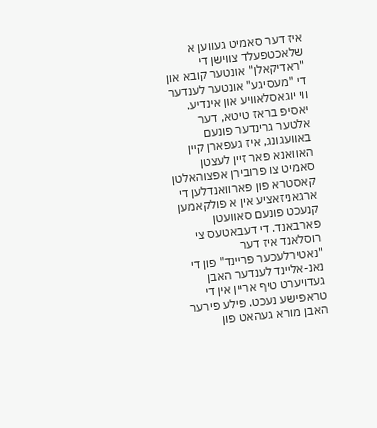איז דער סאמיט געווען א שלאכטפעלד צווישן די "ראדיקאלן" אונטער קובא און די "מעסיגע" אונטער לענדער ווי יוגאסלאוויע און אינדיע. יאסיפ בראז טיטא, דער אלטער גרינדער פונעם באוועגונג, איז געפארן קיין האוואנא פאר זיין לעצטן סאמיט צו פרובירן אפצוהאלטן קאסטרא פון פארוואנדלען די ארגאניזאציע אין א פולקאמען קנעכט פונעם סאוועטן פארבאנד. די דעבאטעס צי רוסלאנד איז דער "נאטירלעכער פריינד" פון די נאנ-אליינד לענדער האבן געדויערט טיף אריין אין די טראפישע נעכט. פילע פירער האבן מורא געהאט פון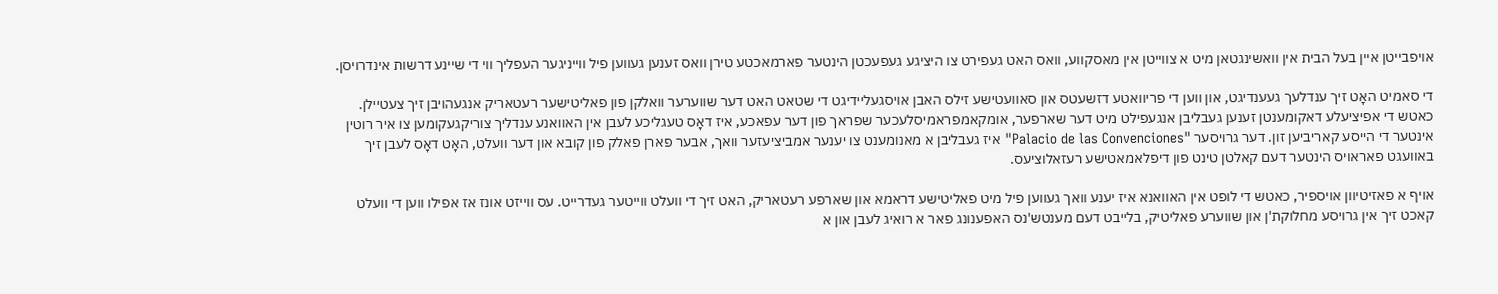אויפבייטן איין בעל הבית אין וואשינגטאן מיט א צווייטן אין מאסקווע, וואס האט געפירט צו היציגע געפעכטן הינטער פארמאכטע טירן וואס זענען געווען פיל ווייניגער העפליך ווי די שיינע דרשות אינדרויסן.

די סאמיט האָט זיך ענדלעך געענדיגט, און ווען די פריוואטע דזשעטס און סאוועטישע זילס האבן אויסגעליידיגט די שטאט האט דער שווערער וואלקן פון פאליטישער רעטאריק אנגעהויבן זיך צעטיילן. כאטש די אפיציעלע דאקומענטן זענען געבליבן אנגעפילט מיט דער שארפער, אומקאמפראמיסלעכער שפראך פון דער עפאכע, איז דאָס טעגליכע לעבן אין האוואנע ענדליך צוריקגעקומען צו איר רוטין אינטער די הייסע קאריביען זון. דער גרויסער "Palacio de las Convenciones" איז געבליבן א מאנומענט צו יענער אמביציעזער וואך, אבער פארן פאלק פון קובא און דער וועלט, האָט דאָס לעבן זיך באוועגט פאראויס הינטער דעם קאלטן טינט פון דיפלאמאטישע רעזאלוציעס.

אויף א פאזיטיוון אויספיר, כאטש די לופט אין האוואנא איז יענע וואך געווען פיל מיט פאליטישע דראמא און שארפע רעטאריק, האט זיך די וועלט ווייטער געדרייט. עס ווייזט אונז אז אפילו ווען די וועלט קאכט זיך אין גרויסע מחלוקת'ן און שווערע פאליטיק, בלייבט דעם מענטש'נס האפענונג פאר א רואיג לעבן און א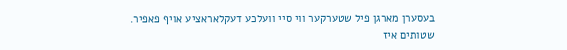בעסערן מארגן פיל שטערקער ווי סיי וועלכע דעקלאראציע אויף פאפיר.
שטותים איז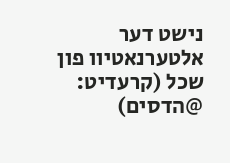נישט דער אלטערנאטיוו פון שכל (קרעדיט: @הדסים)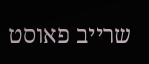שרייב פאוסט